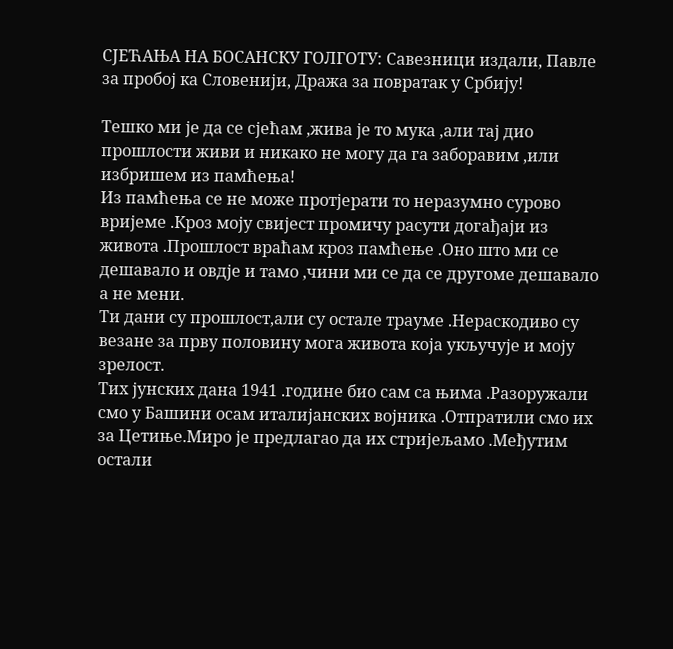СЈЕЋАЊА НА БОСАНСКУ ГОЛГОТУ: Савезници издали, Павле за пробој ка Словенији, Дража за повратак у Србију!

Тешко ми је да се сјећам ,жива је то мука ,али тај дио прошлости живи и никако не могу да га заборавим ,или избришем из памћења!
Из памћења се не може протјерати то неразумно сурово вријеме .Кроз моју свијест промичу расути догађаји из живота .Прошлост враћам кроз памћење .Оно што ми се дешавало и овдје и тамо ,чини ми се да се другоме дешавало а не мени.
Ти дани су прошлост,али су остале трауме .Нераскодиво су везане за прву половину мога живота која укључује и моју зрелост.
Тих јунских дана 1941 .године био сам са њима .Разоружали смо у Башини осам италијанских војника .Отпратили смо их за Цетиње.Миро је предлагао да их стријељамо .Међутим остали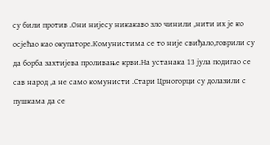су били против .Они нијесу никакаво зло чинили ,нити их је ко осјећао као окупаторе.Комунистима се то није свиђало,говрили су да борба захтијева проливање крви.На устанака 13 јула подигао се сав народ ,а не само комунисти .Стари Црногорци су долазили с пушкама да се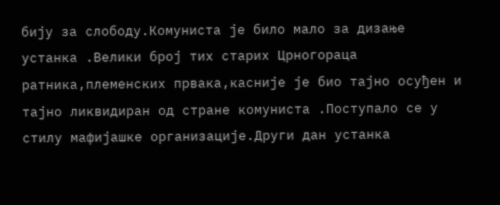бију за слободу.Комуниста је било мало за дизање устанка .Велики број тих старих Црногораца ратника,племенских првака,касније је био тајно осуђен и тајно ликвидиран од стране комуниста .Поступало се у стилу мафијашке организације.Други дан устанка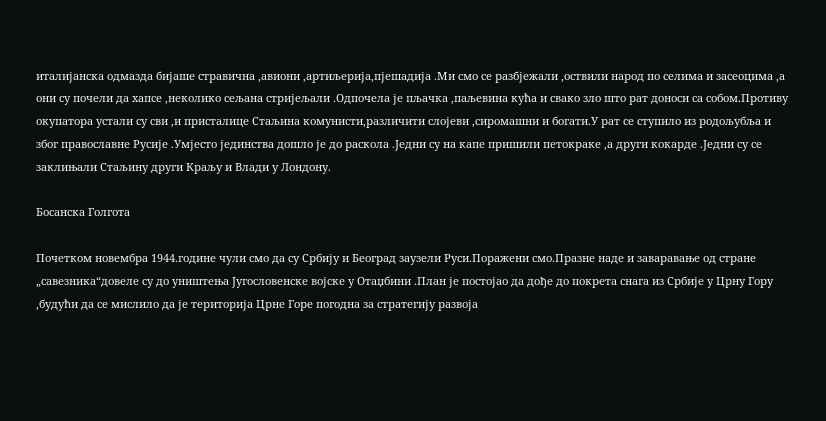италијанска одмазда бијаше стравична ,авиони ,артиљерија,пјешадија .Ми смо се разбјежали ,оствили народ по селима и засеоцима ,а они су почели да хапсе ,неколико сељана стријељали .Одпочела је пљачка ,паљевина кућа и свако зло што рат доноси са собом.Противу окупатора устали су сви ,и присталице Стаљина комунисти,различити слојеви ,сиромашни и богати.У рат се ступило из родољубља и због православне Русије .Умјесто јединства дошло је до раскола .Једни су на капе пришили петокраке ,а други кокарде .Једни су се заклињали Стаљину други Краљу и Влади у Лондону.

Босанска Голгота

Почетком новембра 1944.године чули смо да су Србију и Београд заузели Руси.Поражени смо.Празне наде и заваравање од стране „савезника“довеле су до уништења Југословенске војске у Отаџбини .План је постојао да дође до покрета снага из Србије у Црну Гору ,будући да се мислило да је територија Црне Горе погодна за стратегију развоја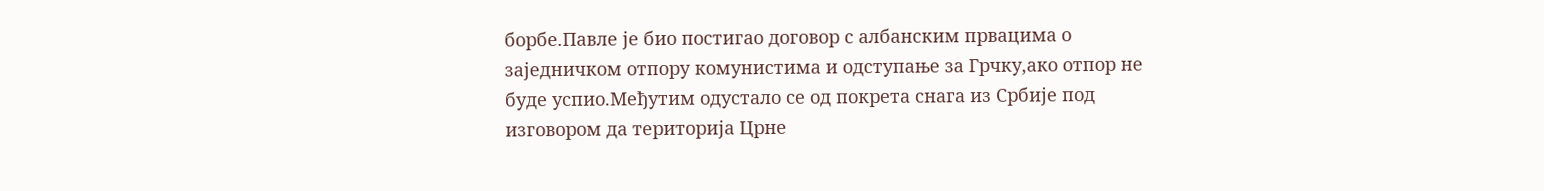борбе.Павле је био постигао договор с албанским првацима о заједничком отпору комунистима и одступање за Грчку,ако отпор не буде успио.Међутим одустало се од покрета снага из Србије под изговором да територија Црне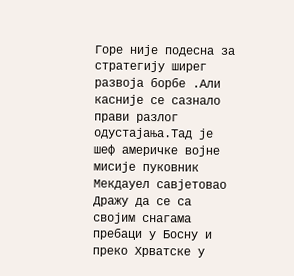Горе није подесна за стратегију ширег развоја борбе .Али касније се сазнало прави разлог одустајања.Тад је шеф америчке војне мисије пуковник Мекдауел савјетовао Дражу да се са својим снагама пребаци у Босну и преко Хрватске у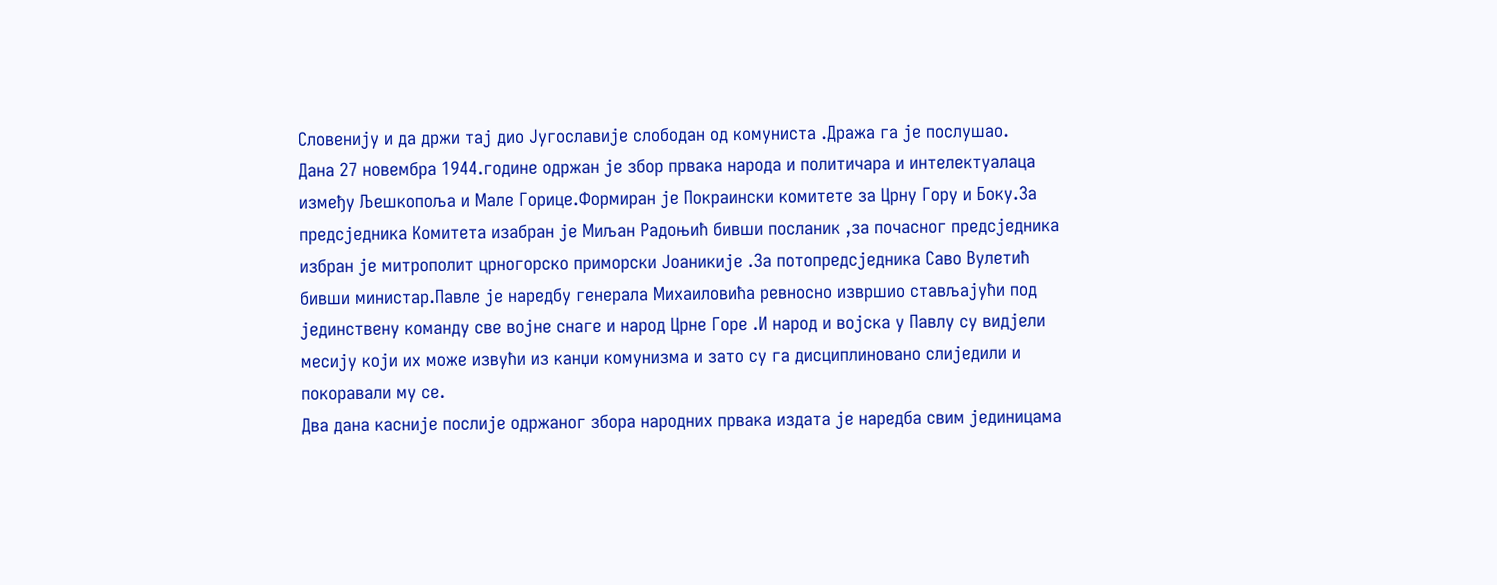Словенију и да држи тај дио Југославије слободан од комуниста .Дража га је послушао.
Дана 27 новембра 1944.године одржан је збор првака народа и политичара и интелектуалаца између Љешкопоља и Мале Горице.Формиран је Покраински комитете за Црну Гору и Боку.За предсједника Комитета изабран је Миљан Радоњић бивши посланик ,за почасног предсједника избран је митрополит црногорско приморски Јоаникије .За потопредсједника Саво Вулетић бивши министар.Павле је наредбу генерала Михаиловића ревносно извршио стављајући под јединствену команду све војне снаге и народ Црне Горе .И народ и војска у Павлу су видјели месију који их може извући из канџи комунизма и зато су га дисциплиновано слиједили и покоравали му се.
Два дана касније послије одржаног збора народних првака издата је наредба свим јединицама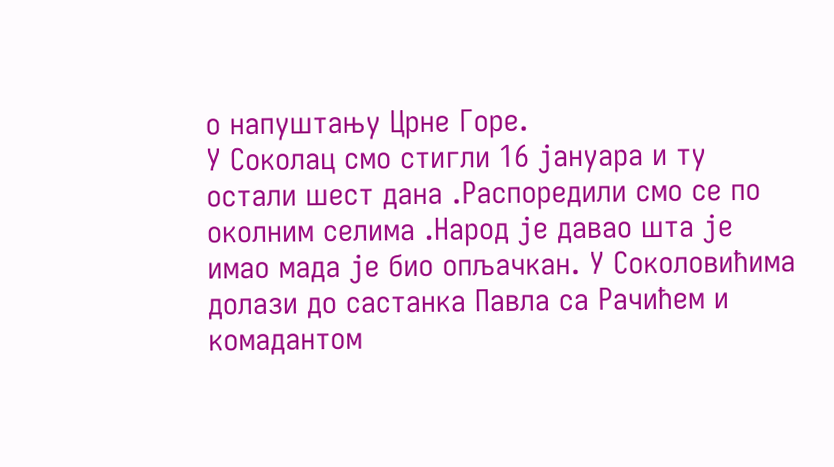о напуштању Црне Горе.
У Соколац смо стигли 16 јануара и ту остали шест дана .Распоредили смо се по околним селима .Народ је давао шта је имао мада је био опљачкан. У Соколовићима долази до састанка Павла са Рачићем и комадантом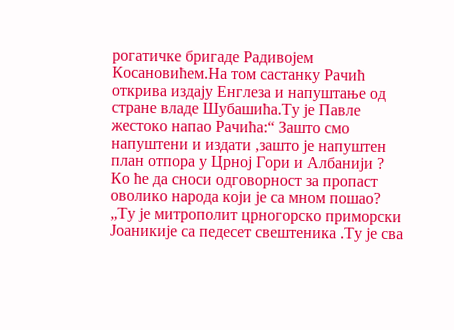рогатичке бригаде Радивојем Косановићем.На том састанку Рачић открива издају Енглеза и напуштање од стране владе Шубашића.Ту је Павле жестоко напао Рачића:“ Зашто смо напуштени и издати ,зашто је напуштен план отпора у Црној Гори и Албанији ? Ко ће да сноси одговорност за пропаст оволико народа који је са мном пошао? „Ту је митрополит црногорско приморски Јоаникије са педесет свештеника .Ту је сва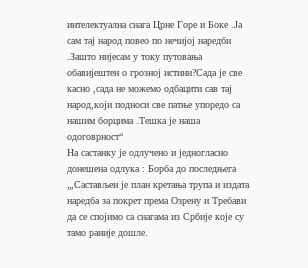интелектуална снага Црне Горе и Боке .Ја сам тај народ повео по нечијој наредби .Зашто нијесам у току путовања обавијештен о грозној истини?Сада је све касно ,сада не можемо одбацити сав тај народ,који подноси све патње упоредо са нашим борцима .Тешка је наша одоговрност“
На састанку је одлучено и једногласно донешена одлука : Борба до последњега „,Састављен је план кретања трупа и издата наредба за покрет према Озрену и Требави да се спојимо са снагама из Србије које су тамо раније дошле.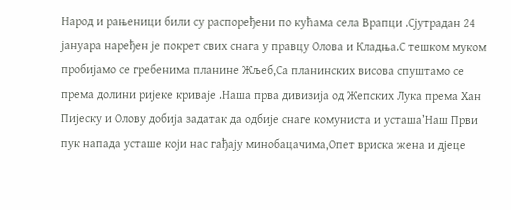Народ и рањеници били су распоређени по кућама села Врапци .Сјутрадан 24 јануара наређен је покрет свих снага у правцу Олова и Кладња.С тешком муком пробијамо се гребенима планине Жљеб,Са планинских висова спуштамо се према долини ријеке криваје .Наша прва дивизија од Жепских Лука према Хан Пијеску и Олову добија задатак да одбије снаге комуниста и усташа’Наш Први пук напада усташе који нас гађају минобацачима,Опет вриска жена и дјеце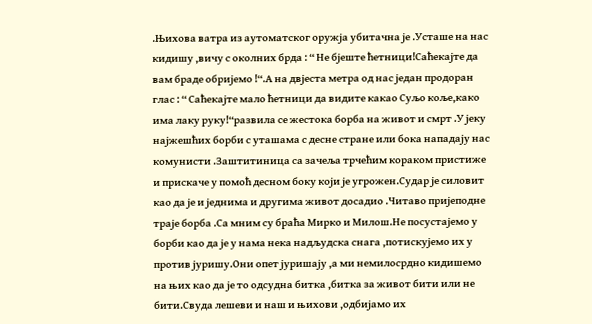.Њихова ватра из аутоматског оружја убитачна је .Усташе на нас кидишу ,вичу с околних брда : “ Не бјеште ћетници!Саћекајте да вам браде обријемо !“.А на двјеста метра од нас један продоран глас : “ Саћекајте мало ћетници да видите какао Cуљо коље,како има лаку руку!“развила се жестока борба на живот и смрт .У јеку најжешћих борби с уташама с десне стране или бока нападају нас комунисти .Заштитиница са зачеља трчећим кораком пристиже и прискаче у помоћ десном боку који је угрожен.Судар је силовит као да је и једнима и другима живот досадио .Читаво пријеподне траје борба .Са мним су браћа Мирко и Милош.Не посустајемо у борби као да је у нама нека надљудска снага ,потискујемо их у против јуришу.Они опет јуришају ,а ми немилосрдно кидишемо на њих као да је то одсудна битка ,битка за живот бити или не бити.Свуда лешеви и наш и њихови ,одбијамо их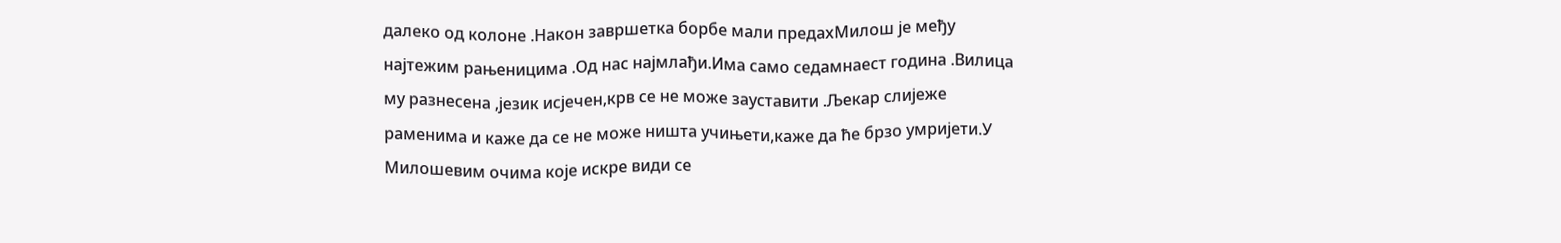далеко од колоне .Након завршетка борбе мали предахМилош је међу најтежим рањеницима .Од нас најмлађи.Има само седамнаест година .Вилица му разнесена ,језик исјечен,крв се не може зауставити .Љекар слијеже раменима и каже да се не може ништа учињети,каже да ће брзо умријети.У Милошевим очима које искре види се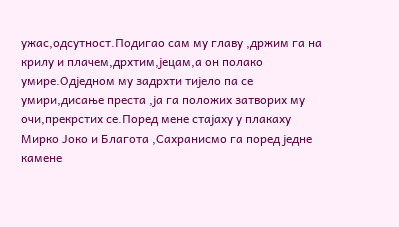ужас,одсутност.Подигао сам му главу ,држим га на крилу и плачем,дрхтим,јецам,а он полако умире.Одједном му задрхти тијело па се умири,дисање преста ,ја га положих затворих му очи,прекрстих се.Поред мене стајаху у плакаху Мирко Јоко и Благота ,Сахранисмо га поред једне камене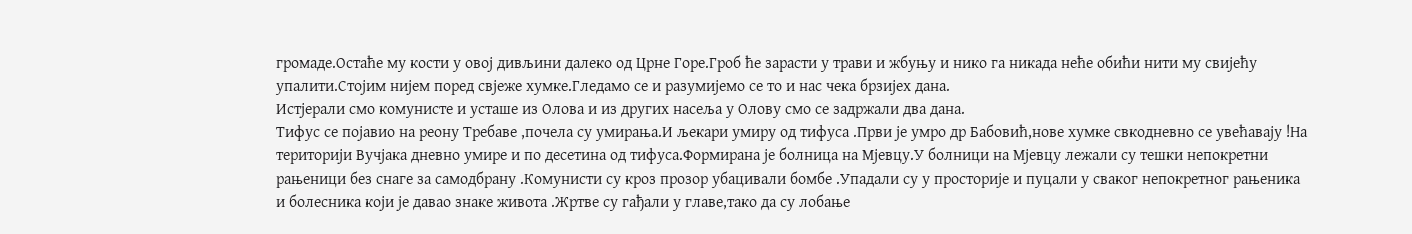громаде.Остаће му кости у овој дивљини далеко од Црне Горе.Гроб ће зарасти у трави и жбуњу и нико га никада неће обићи нити му свијећу упалити.Стојим нијем поред свјеже хумке.Гледамо се и разумијемо се то и нас чека брзијех дана.
Истјерали смо комунисте и усташе из Олова и из других насеља у Олову смо се задржали два дана.
Тифус се појавио на реону Требаве ,почела су умирања.И љекари умиру од тифуса .Први је умро др Бабовић,нове хумке свкодневно се увећавају !На територији Вучјака дневно умире и по десетина од тифуса.Формирана је болница на Мјевцу.У болници на Мјевцу лежали су тешки непокретни рањеници без снаге за самодбрану .Комунисти су кроз прозор убацивали бомбе .Упадали су у просторије и пуцали у сваког непокретног рањеника и болесника који је давао знаке живота .Жртве су гађали у главе,тако да су лобање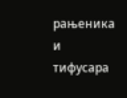рањеника и тифусара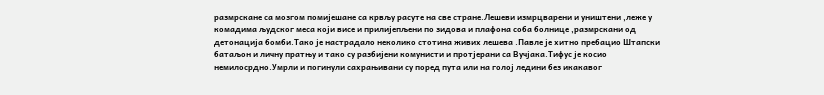размрскане са мозгом помијешане са крвљу расуте на све стране.Лешеви измрцварени и уништени ,леже у комадима људског меса који висе и прилијепљени по зидова и плафона соба болнице ,размрскани од детонација бомби.Тако је настрадало неколико стотина живих лешева .Павле је хитно пребацио Штапски батаљон и личну пратњу и тако су разбијени комунисти и протјерани са Вучјака.Тифус је косио немилосрдно.Умрли и погинули сахрањивани су поред пута или на голој ледини без икакавог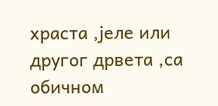храста ,јеле или другог дрвета ,са обичном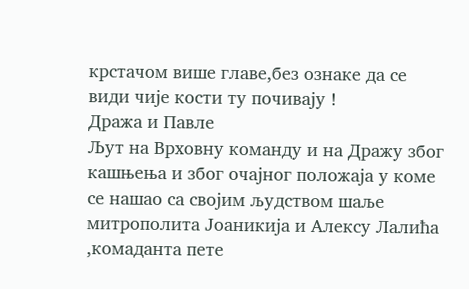крстачом више главе,без ознаке да се види чије кости ту почивају !
Дража и Павле
Љут на Врховну команду и на Дражу због кашњења и због очајног положаја у коме се нашао са својим људством шаље митрополита Јоаникија и Алексу Лалића ,комаданта пете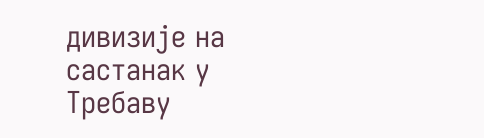дивизије на састанак у Требаву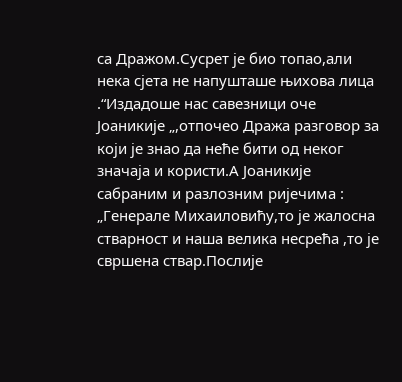са Дражом.Сусрет је био топао,али нека сјета не напушташе њихова лица .“Издадоше нас савезници оче Јоаникије „,отпочео Дража разговор за који је знао да неће бити од неког значаја и користи.А Јоаникије сабраним и разлозним ријечима : „Генерале Михаиловићу,то је жалосна стварност и наша велика несрећа ,то је свршена ствар.Послије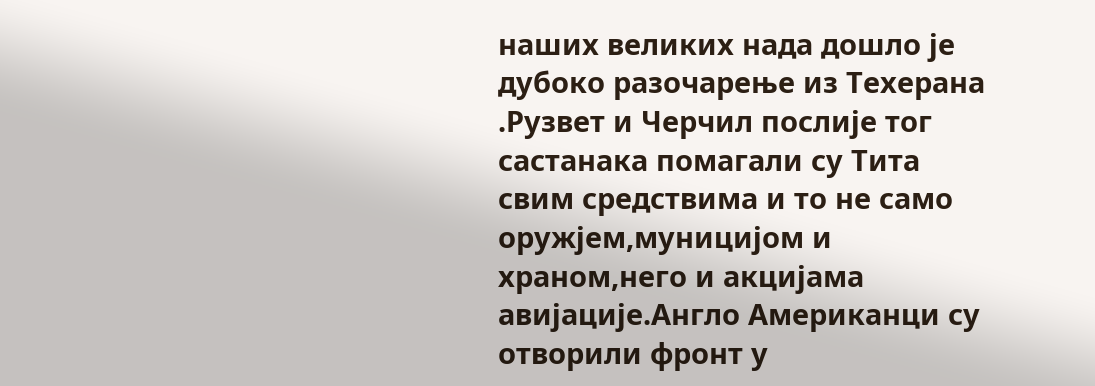наших великих нада дошло је дубоко разочарење из Техерана .Рузвет и Черчил послије тог састанака помагали су Тита свим средствима и то не само оружјем,муницијом и храном,него и акцијама авијације.Англо Американци су отворили фронт у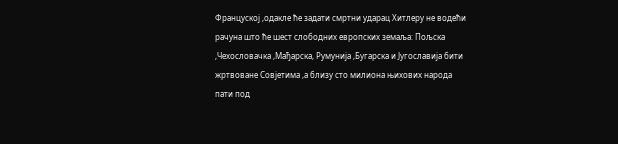Француској ,одакле ће задати смртни ударац Хитлеру не водећи рачуна што ће шест слободних европских земаља: Пољска ,Чехословачка ,Мађарска, Румунија ,Бугарска и Југославија бити жртвоване Совјетима ,а близу сто милиона њихових народа пати под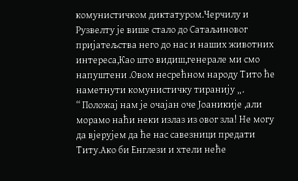комунистичком диктатуром.Черчилу и Рузвелту је више стало до Сатаљиновог пријатељства него до нас и наших животних интереса,Као што видиш,генерале ми смо напуштени .Овом несрећном народу Тито ће наметнути комунистичку тиранију „.
“ Положај нам је очајан оче Јоаникије ,али морамо наћи неки излаз из овог зла! Не могу да вјерујем да ће нас савезници предати Титу.Ако би Енглези и хтели неће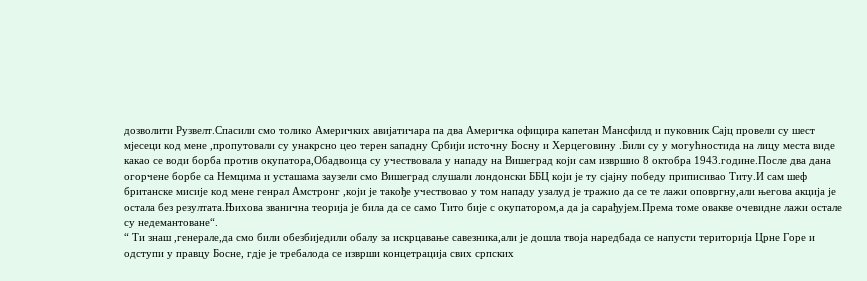дозволити Рузвелт.Спасили смо толико Америчких авијатичара па два Америчка официра капетан Мансфилд и пуковник Сајц провели су шест мјесеци код мене ,пропутовали су унакрсно цео терен ѕападну Србији источну Босну и Херцеговину .Били су у могућностида на лицу места виде какао се води борба против окупатора,Обадвоица су учествовала у нападу на Вишеград који сам извршио 8 октобра 1943.године.После два дана огорчене борбе са Немцима и усташама заузели смо Вишеград слушали лондонски ББЦ који је ту сјајну победу приписивао Титу.И сам шеф британске мисије код мене генрал Амстронг ,који је такође учествовао у том нападу узалуд је тражио да се те лажи оповргну,али његова акција је остала без резултата.Њихова званична теорија је била да се само Тито бије с окупатором,а да ја сарађујем.Према томе овакве очевидне лажи остале су недемантоване“.
“ Ти знаш ,генерале,да смо били обезбиједили обалу за искрцавање савезника,али је дошла твоја наредбада се напусти територија Црне Горе и одступи у правцу Босне, гдје је требалода се изврши концетрација свих српских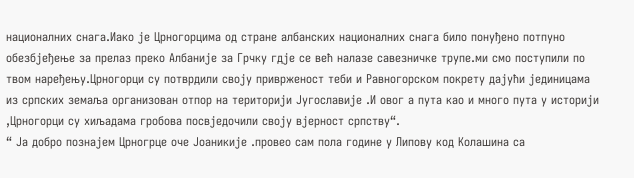националних снага.Иако је Црногорцима од стране албанских националних снага било понуђено потпуно обезбјеђење за прелаз преко Албаније за Грчку гдје се већ налазе савезничке трупе.ми смо поступили по твом наређењу.Црногорци су потврдили своју приврженост теби и Равногорском покрету дајући јединицама из српских земаља организован отпор на територији Југославије .И овог а пута као и много пута у историји ,Црногорци су хиљадама гробова посвједочили своју вјерност српству“.
“ Ја добро познајем Црногрце оче Јоаникије .провео сам пола године у Липову код Колашина са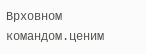Врховном командом.ценим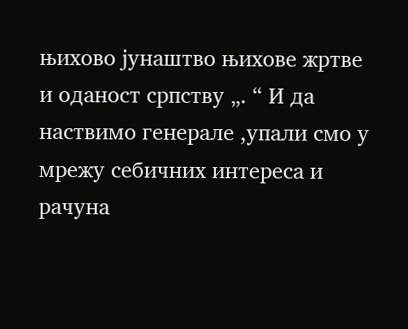њихово јунаштво њихове жртве и оданост српству „. “ И да наствимо генерале ,упали смо у мрежу себичних интереса и рачуна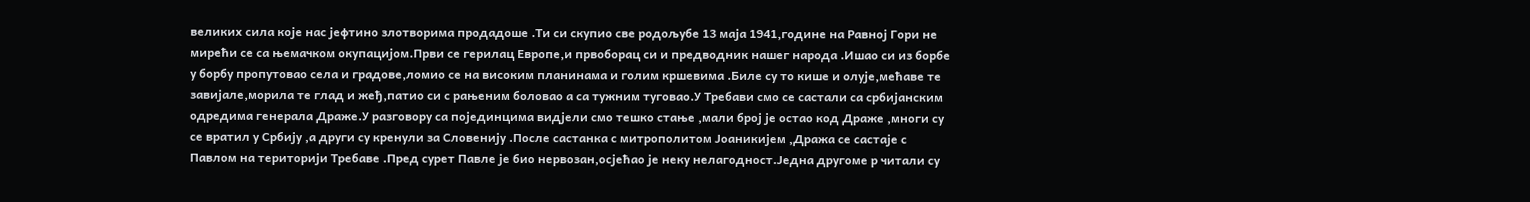великих сила које нас јефтино злотворима продадоше .Ти си скупио све родољубе 13 маја 1941,године на Равној Гори не мирећи се са њемачком окупацијом.Први се герилац Европе,и првоборац си и предводник нашег народа .Ишао си из борбе у борбу пропутовао села и градове,ломио се на високим планинама и голим кршевима .Биле су то кише и олује,мећаве те завијале,морила те глад и жеђ,патио си с рањеним боловао а са тужним туговао.У Требави смо се састали са србијанским одредима генерала Драже.У разговору са појединцима видјели смо тешко стање ,мали број је остао код Драже ,многи су се вратил у Србију ,а други су кренули за Словенију .После састанка с митрополитом Јоаникијем ,Дража се састаје с Павлом на територији Требаве .Пред сурет Павле је био нервозан,осјећао је неку нелагодност.Једна другоме р читали су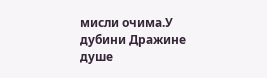мисли очима.У дубини Дражине душе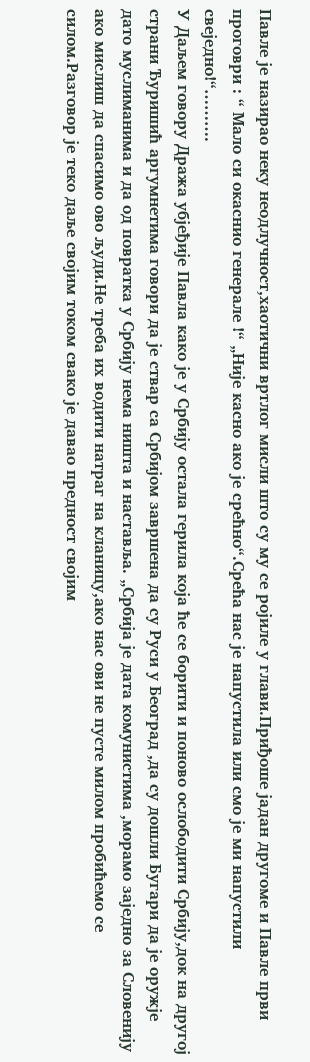Павле је назирао неку неодлучност,хаотични вртлог мисли што су му се ројиле у глави.Приђоше јадан другоме и Павле први проговри : “ Мало си окаснио генерале !“ „Није касно ако је срећно“.Срећа нас је напустила или смо је ми напустили свеједно!“……….
У Даљем говoру Дража убјеђије Павла како је у Србију остала герила која ће се борити и поново ослободити Србију,док на другој страни Ђуришић аргумнетима говори да је ствар са Србијом завршена да су Руси у Београд ,да су дошли Бугари да је оружје дато муслиманима и да од повратка у Србију нема ништа и наставља. „Србија је дата комунистима ,морамо заједно за Словенију ако мислиш да спасимо ово људи.Не треба их водити натраг на кланицу,ако нас ови не пусте милом пробићемо се силом.Разговор је теко даље својим током свако је давао предност својим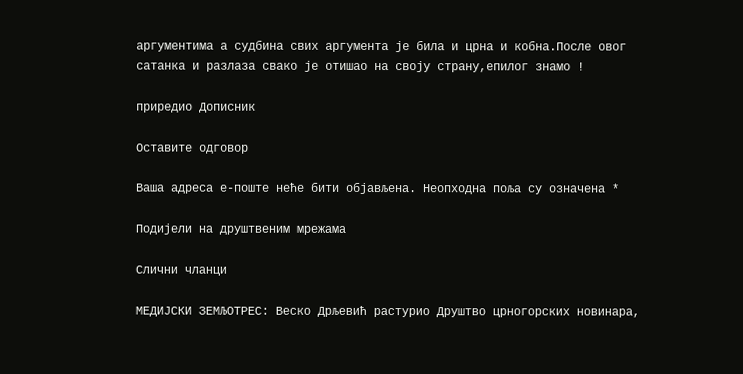аргументима а судбина свих аргумента је била и црна и кобна.После овог сатанка и разлаза свако је отишао на своју страну,епилог знамо !

приредио Дописник

Оставите одговор

Ваша адреса е-поште неће бити објављена. Неопходна поља су означена *

Подијели на друштвеним мрежама

Слични чланци

МЕДИЈСКИ ЗЕМЉОТРЕС: Веско Дрљевић растурио Друштво црногорских новинара,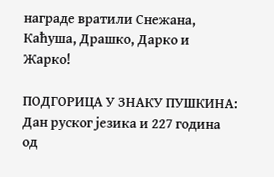награде вратили Снежана, Каћуша, Драшко, Дарко и Жарко!

ПОДГОРИЦА У ЗНАКУ ПУШКИНА: Дан руског језика и 227 година од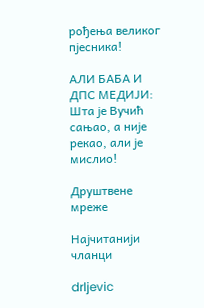рођења великог пјесника!

АЛИ БАБА И ДПС МЕДИЈИ: Шта је Вучић сањао, а није рекао, али је мислио!

Друштвене мреже

Најчитанији чланци

drljevic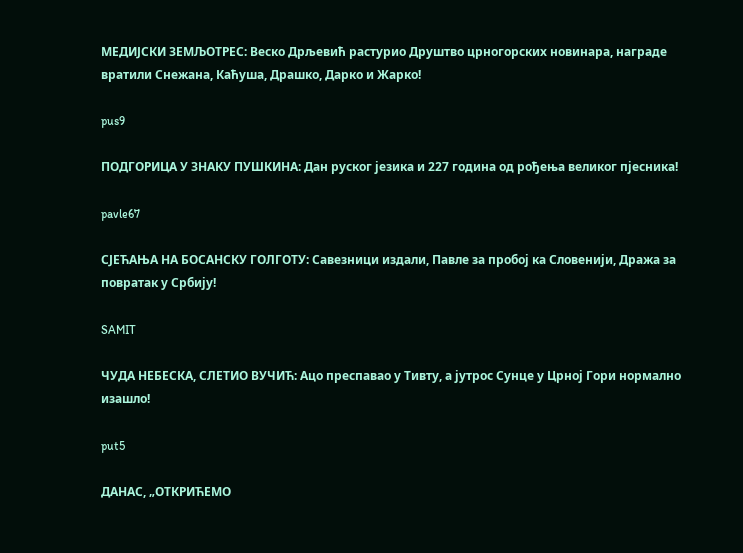МЕДИЈСКИ ЗЕМЉОТРЕС: Веско Дрљевић растурио Друштво црногорских новинара, награде вратили Снежана, Каћуша, Драшко, Дарко и Жарко!

pus9

ПОДГОРИЦА У ЗНАКУ ПУШКИНА: Дан руског језика и 227 година од рођења великог пјесника!

pavle67

СЈЕЋАЊА НА БОСАНСКУ ГОЛГОТУ: Савезници издали, Павле за пробој ка Словенији, Дража за повратак у Србију!

SAMIT

ЧУДА НЕБЕСКА, СЛЕТИО ВУЧИЋ: Ацо преспавао у Тивту, а јутрос Сунце у Црној Гори нормално изашло!

put5

ДАНАС, „ОТКРИЋЕМО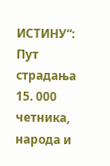ИСТИНУ“: Пут страдања 15. 000 четника, народа и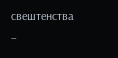свештенства –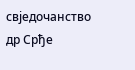свједочанство др Срђе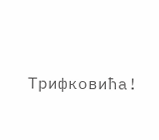Трифковића!